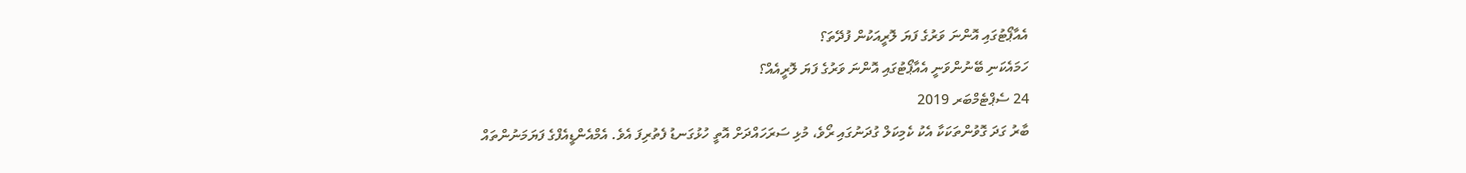އެއާޕޯޓުގައި އޮންނަ ވަރުގެ ފަޔަ ލޮރީއަކުން ފުދޭތަ؟
ހަމައެކަނި ބޭނުންވަނީ އެއާޕޯޓުގައި އޮންނަ ވަރުގެ ފަޔަ ލޮރީއެއް؟
24 ސެޕްޓެމްބަރ 2019
ބާރު ގަދަ ގޮވުންތަކަކާ އެކު ކެމިކަލް ގުދަނުގައި ރޯވެ، މުޅި ސަރަހައްދަށް އޮތީ ހުޅުގަނޑު ފެތުރިފަ އެވެ. އެމްއެންޑީއެފްގެ ފަޔަމަނުންތައް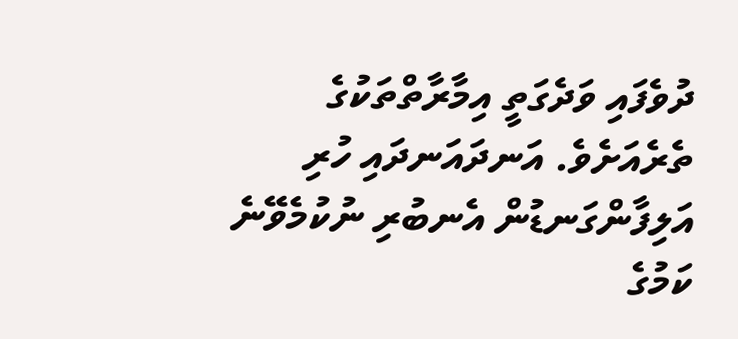ދުވެފައި ވަދެގަތީ އިމާރާތްތަކުގެ ތެރެއަށެވެ. އަނދައަނދައި ހުރި އަލިފާންގަނޑުން އެނބުރި ނުކުމެވޭނެ ކަމުގެ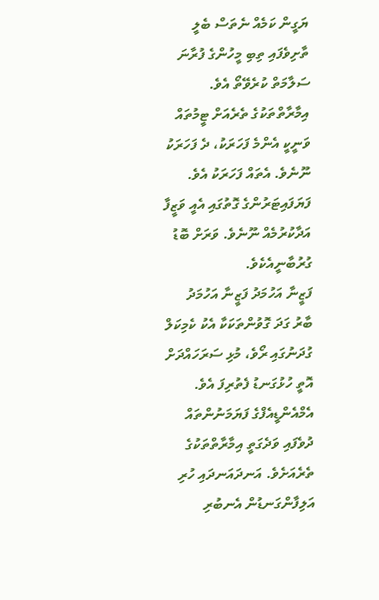ޔަގީން ކަމެއް ނެތަސް ބެލީ ތާށިވެފައި ތިބި މީހުންގެ ފުރާނަ ސަލާމަތް ކުރެވޭތޯ އެވެ. އިމާރާތްތަކުގެ ތެރެއަށް ޓީމުތައް ވަނީކީ އެންމެ ފަހަރަކު، ދެ ފަހަރަކު ނޫނެވެ. އެތައް ފަހަރަކު އެވެ. ފަޔަފައިޓަރުންގެ ގޮތުގައި އެއީ ވަޒީފާ އަދާކުރުމެއް ނޫނެވެ. ވަރަށް ބޮޑު ގުރުބާނީއެކެވެ.
ފަޒީނާ އަހުމަދު ފަޒީނާ އަހުމަދު
ބާރު ގަދަ ގޮވުންތަކަކާ އެކު ކެމިކަލް ގުދަނުގައި ރޯވެ، މުޅި ސަރަހައްދަށް އޮތީ ހުޅުގަނޑު ފެތުރިފަ އެވެ. އެމްއެންޑީއެފްގެ ފަޔަމަނުންތައް ދުވެފައި ވަދެގަތީ އިމާރާތްތަކުގެ ތެރެއަށެވެ. އަނދައަނދައި ހުރި އަލިފާންގަނޑުން އެނބުރި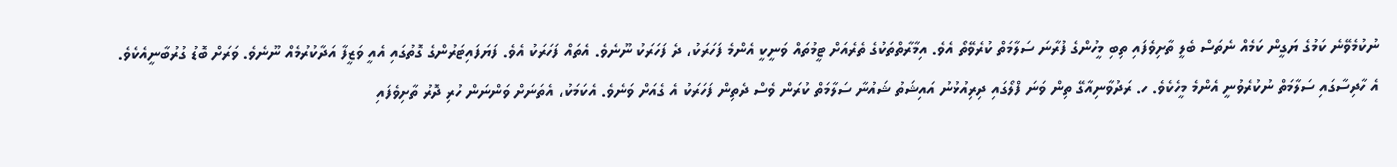ނުކުމެވޭނެ ކަމުގެ ޔަގީން ކަމެއް ނެތަސް ބެލީ ތާށިވެފައި ތިބި މީހުންގެ ފުރާނަ ސަލާމަތް ކުރެވޭތޯ އެވެ. އިމާރާތްތަކުގެ ތެރެއަށް ޓީމުތައް ވަނީކީ އެންމެ ފަހަރަކު، ދެ ފަހަރަކު ނޫނެވެ. އެތައް ފަހަރަކު އެވެ. ފަޔަފައިޓަރުންގެ ގޮތުގައި އެއީ ވަޒީފާ އަދާކުރުމެއް ނޫނެވެ. ވަރަށް ބޮޑު ގުރުބާނީއެކެވެ.
އެ ހާދިސާގައި ސަލާމަތް ނުކުރެވުނީ އެންމެ މީހެކެވެ. ހ. ރަދުވާނިއާގޭ ތިން ވަނަ ފްލޯގައި ދިރިއުޅުނު އައިޝަތު ޝައުނާ ސަލާމަތް ކުރަން ވެސް ދެތިން ފަހަރަކު އެ ގެއަށް ވަނެވެ. އެކަމަކު، އެތަނަށް ވަންނަން ހުރި ދޮރު ތާށިވެފައި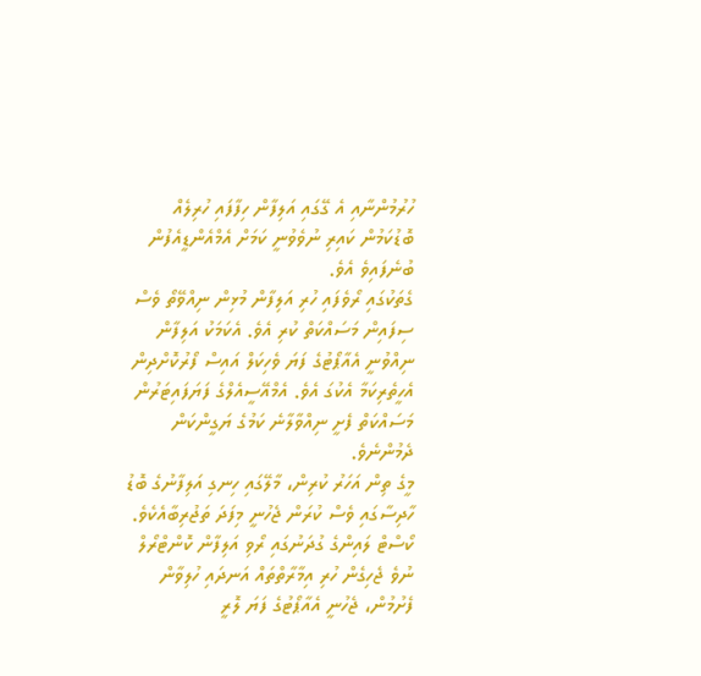ހުރުމުންނާއި އެ ގޭގައި އަލިފާން ހިފާފައި ހުރިލެއް ބޮޑުކަމުން ކައިރި ނުވެވުނީ ކަމަށް އެމްއެންޑީއެފުން ބުނެފައިވެ އެވެ.
ގެތަކުގައި ރޯވެފައި ހުރި އަލިފާން މުޅިން ނިއްވޭތޯ ވެސް ސިފައިން މަސައްކަތް ކުރި އެވެ. އެކަމަކު އަލިފާން ނިއްވުނީ އެއާޕޯޓުގެ ފަޔަ ވެހިކަލް އައިސް ފޯރުކޮށްދިން އެހީތެރިކަމާ އެކުގަ އެވެ. އެމްއޭސީއެލްގެ ފަޔަފައިޓަރުން މަސައްކަތް ފެށީ ނިއްވާލާނެ ކަމުގެ ޔަގީންކަން ދެމުންނެވެ.
މީގެ ތިން އަހަރު ކުރިން، މާލޭގައި ހިނގި އަލިފާނުގެ ބޮޑު ހާދިސާގައި ވެސް ކުރަން ޖެހުނީ މިފަދަ ތަޖުރިބާއެކެވެ.
ކޯސްޓް ލައިންގެ ގުދަނުގައި ރޯވި އަލިފާން ކޮންޓްރޯލް ނުވެ ޖެހިގެން ހުރި އިމާރާތްތައް އަނދައި ހުލިވާން ފެށުމުން، ޖެހުނީ އެއާޕޯޓުގެ ފަޔަ ލޮރީ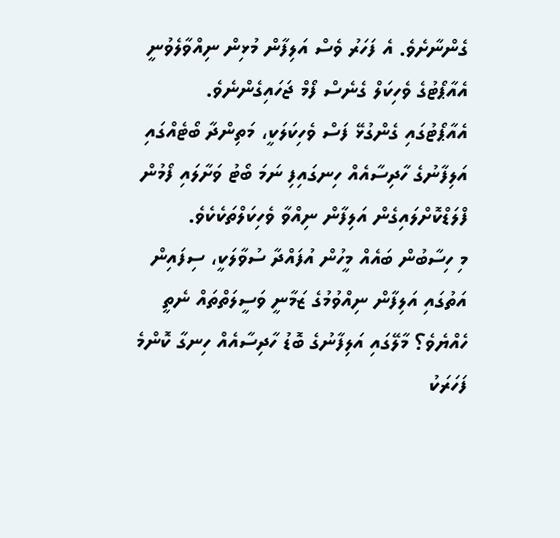ގެންނާށެވެ. އެ ފަހަރު ވެސް އަލިފާން މުޅިން ނިއްވާލެވުނީ އެއާޕޯޓުގެ ވެހިކަލް ގެނެސް ފޯމް ޖަހައިގެންނެވެ.
އެއާޕޯޓުގައި ގެންގުޅޭ ފަސް ވެހިކަލަކީ، މަތިންދާ ބޯޓެއްގައި އަލިފާނުގެ ހާދިސާއެއް ހިނގައިފި ނަމަ ބޯޓު ވަށާލައި ފޯމުން ފްލަޑްކޮށްލައިގެން އަލިފާން ނިއްވާ ވެހިކަލްތަކެކެވެ.
މި ހިސާބުން ބައެއް މީހުން އުފައްދާ ސުވާލަކީ، ސިފައިން އަތުގައި އަލިފާން ނިއްވުމުގެ ޒަމާނީ ވަސީލަތްތައް ނެތީ ހެއްޔެވެ؟ މާލޭގައި އަލިފާނުގެ ބޮޑު ހާދިސާއެއް ހިނގާ ކޮންމެ ފަހަރަކު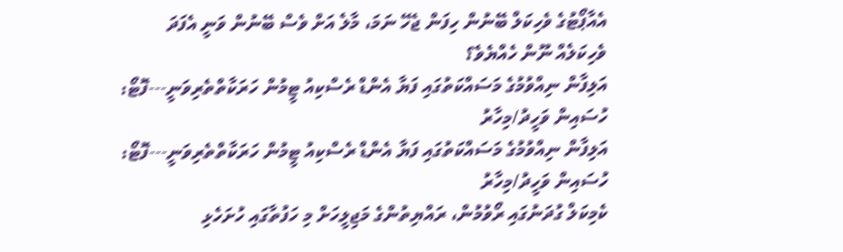އެއާޕޯޓުގެ ވެހިކަލް ބޭނުން ހިފަން ޖެހޭ ނަމަ، މާލެ އަށް ވެސް ބޭނުން ވަނީ އެފަދަ ވެހިކަލެއް ނޫން ހެއްޔެވެ؟
އަލިފާން ނިއްވުމުގެ މަސައްކަތުގައި ފަޔާ އެންޑް ރެސްކިއު ޓީމުން ހަރަކާތްތެރިވަނީ---ފޮޓޯ: ހުސައިން ވަހީދު/މިހާރު
އަލިފާން ނިއްވުމުގެ މަސައްކަތުގައި ފަޔާ އެންޑް ރެސްކިއު ޓީމުން ހަރަކާތްތެރިވަނީ---ފޮޓޯ: ހުސައިން ވަހީދު/މިހާރު
ކެމިކަލް ގުދަނުގައި ރޯވުމުން، ރައްޔިތުންގެ މަޖިލީހަށް މި ހަފުތާގައި ހުށަހެޅި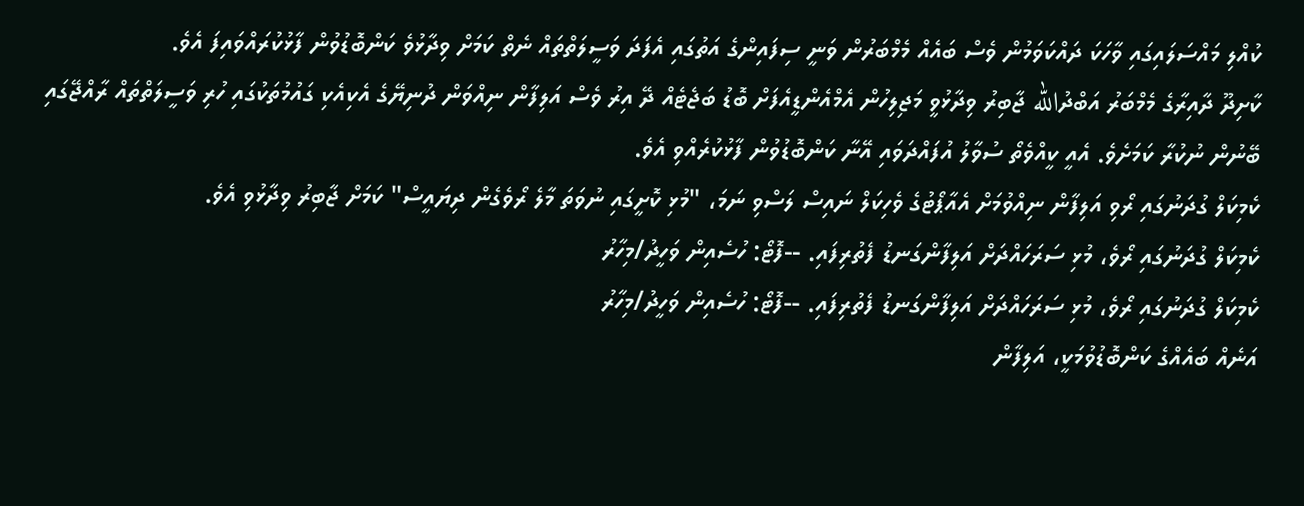ކުއްލި މައްސަލައިގައި ވާހަކަ ދައްކަވަމުން ވެސް ބައެއް މެމްބަރުން ވަނީ ސިފައިންގެ އަތުގައި އެފަދަ ވަސީލަތްތައް ނެތް ކަމަށް ވިދާޅުވެ ކަންބޮޑުވުން ފާޅުކުރައްވައިފަ އެވެ.
ކާށިދޫ ދާއިރާގެ މެމްބަރު އަބްދުالله ޖާބިރު ވިދާޅުވީ މަޖިލިހުން އެމްއެންޑީއެފަށް ބޮޑު ބަޖެޓެއް ދޭ އިރު ވެސް އަލިފާން ނިއްވަން ދުނިޔޭގެ އެކިއެކި ގައުމުތަކުގައި ހުރި ވަސީލަތްތައް ރާއްޖޭގައި ބޭނުން ނުކުރާ ކަމަށެވެ. އެއީ ކީއްވެތޯ ސުވާލު އުފައްދަވައި އޭނާ ކަންބޮޑުވުން ފާޅުކުރެއްވި އެވެ.
ކެމިކަލް ގުދަނުގައި ރޯވި އަލިފާން ނިއްވުމަށް އެއާޕޯޓުގެ ވެހިކަލް ނައިސް ލަސްވި ނަމަ، "މުޅި ކޮށީގައި ނުވަތަ މާލެ ރޯވެގެން ދިޔައީސް" ކަމަށް ޖާބިރު ވިދާޅުވި އެވެ.
ކެމިކަލް ގުދަނުގައި ރޯވެ، މުޅި ސަރަހައްދަށް އަލިފާންގަނޑު ފެތުރިފައި. --ފޮޓޯ: ހުސެއިން ވަހީދު/މިހާރު
ކެމިކަލް ގުދަނުގައި ރޯވެ، މުޅި ސަރަހައްދަށް އަލިފާންގަނޑު ފެތުރިފައި. --ފޮޓޯ: ހުސެއިން ވަހީދު/މިހާރު
އަނެއް ބައެއްގެ ކަންބޮޑުވުމަކީ، އަލިފާން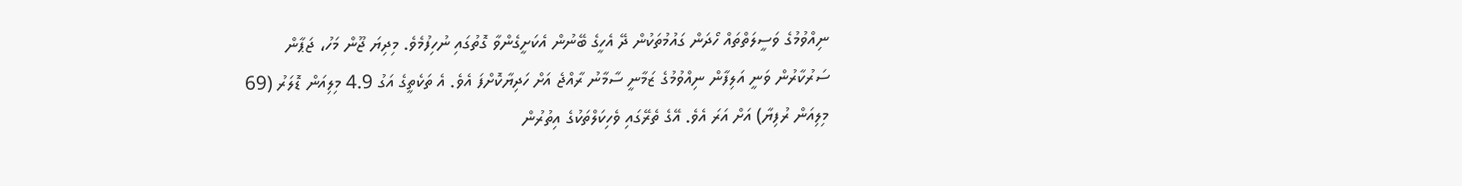ނިއްވުމުގެ ވަސީލަތްތައް ހޯދަން ގައުމުތަކުން ދޭ އެހީގެ ބޭނުން އެކަށީގެންވާ ގޮތުގައި ނުހިފުމެވެ. މިދިޔަ ޖޫން މަހު، ޖަޕާން ސަރުކާރުން ވަނީ އަލިފާން ނިއްވުމުގެ ޒަމާނީ ސާމާނު ރާއްޖެ އަށް ހަދިޔާކޮށްފަ އެވެ. އެ ތަކެތީގެ އަގު 4.9 މިލިއަން ޑޮލަރު (69 މިލިއަން ރުފިޔާ) އަށް އަރަ އެވެ. އޭގެ ތެރޭގައި ވެހިކަލްތަކުގެ އިތުރުން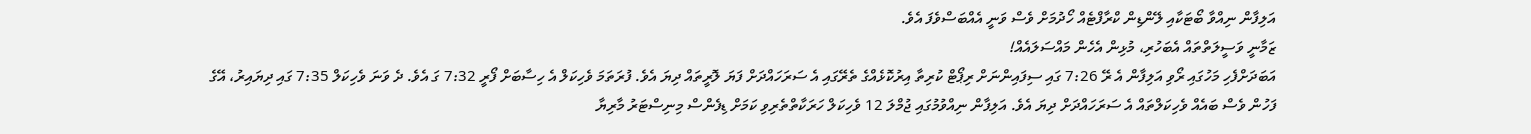އަލިފާން ނިއްވާ ބޯޓަކާއި ލޭންޑިން ކްރާފްޓެއް ހޯދުމަށް ވެސް ވަނީ އެއްބަސްވެފަ އެވެ.
ޒަމާނީ ވަސީލަތްތައް އެބަހުރި، މުޅިން އެހެން މައްސަލައެއް!
އަބަދަށްފެހި މަހުގައި ރޯވި އަލިފާން އެ ރޭ 7:26 ގައި ސިފައިންނަށް ރިޕޯޓް ކުރިތާ އިރުކޮޅެއްގެ ތެރޭގައި އެ ސަރަހައްދަށް ފަޔަ ލޮރީތައް ދިޔަ އެވެ. ފުރަތަމަ ވެހިކަލް އެ ހިސާބަށް ފޯރީ 7:32 ގަ އެވެ. ދެ ވަނަ ވެހިކަލް 7:35 ގައި ދިޔައިރު، އޭގެ ފަހުން ވެސް ބައެއް ވެހިކަލްތައް އެ ސަރަހައްދަށް ދިޔަ އެވެ. އަލިފާން ނިއްވުމުގައި ޖުމްލަ 12 ވެހިކަލް ހަރަކާތްތެރިވި ކަމަށް ޑިފެންސް މިނިސްޓަރު މާރިޔާ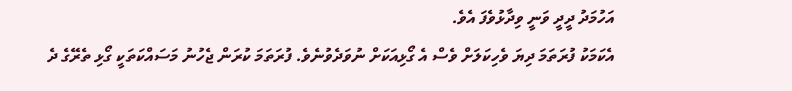އަހުމަދު ދީދީ ވަނީ ވިދާޅުވެފަ އެވެ.
އެކަމަކު ފުރަތަމަ ދިޔަ ވެހިކަލަށް ވެސް އެ ގޯޅިއަކަށް ނުވަދެވުނެވެ. ފުރަތަމަ ކުރަން ޖެހުނު މަސައްކަތަކީ ގޯޅި ތެރޭގެ ދެ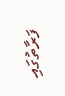ފަރާތުގައި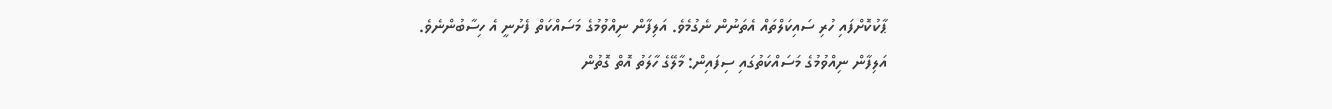ޕާކުކޮށްފައި ހުރި ސައިކަލްތައް އެތަނުން ނެގުމެވެ. އަލިފާން ނިއްވުމުގެ މަސައްކަތް ފެށުނީ އެ ހިސާބުންނެވެ.
އަލިފާން ނިއްވުމުގެ މަސައްކަތުގައި ސިފައިން: މާލޭގެ ހާލަތު އޮތް ގޮތުން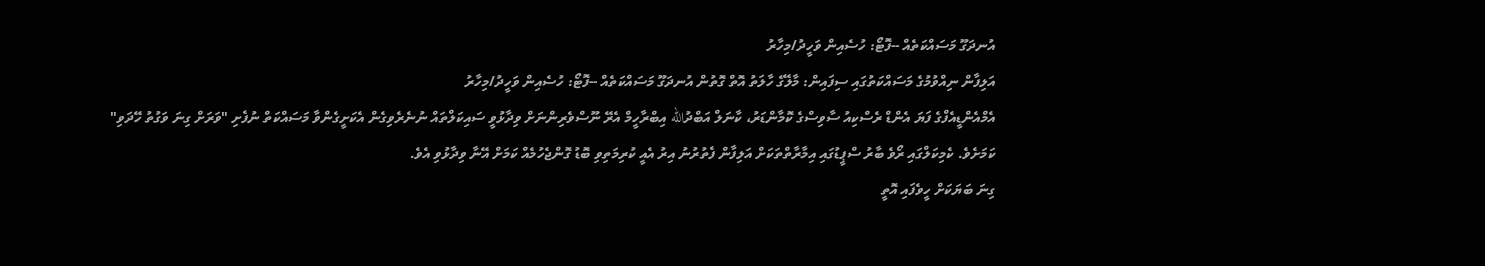އުނދަގޫ މަސައްކަތެއް --ފޮޓޯ: ހުސެއިން ވަހީދު/މިހާރު
އަލިފާން ނިއްވުމުގެ މަސައްކަތުގައި ސިފައިން: މާލޭގެ ހާލަތު އޮތް ގޮތުން އުނދަގޫ މަސައްކަތެއް --ފޮޓޯ: ހުސެއިން ވަހީދު/މިހާރު
އެމްއެންޑީއެފްގެ ފަޔަ އެންޑް ރެސްކިއު ސާވިސްގެ ކޮމާންޑަރު، ކާނަލް އަބްދުالله އިބްރާހީމް އެރޭ ނޫސްވެރިންނަށް ވިދާޅުވީ ސައިކަލްތައް ނުނެރެވިގެން އެކަށީގެންވާ މަސައްކަތް ނުފެށި "ވަރަށް ގިނަ ވަގުތު ހޭދަވި" ކަމަށެވެ. ކެމިކަލްގައި ރޯވެ ބާރު ސްޕީޑުގައި އިމާރާތްތަކަށް އަލިފާން ފެތުރުނު އިރު އެއީ ކުރިމަތިވި ބޮޑު ގޮންޖެހުމެއް ކަމަށް އޭނާ ވިދާޅުވި އެވެ.
ގިނަ ބަޔަކަށް ހީވެފައި އޮތީ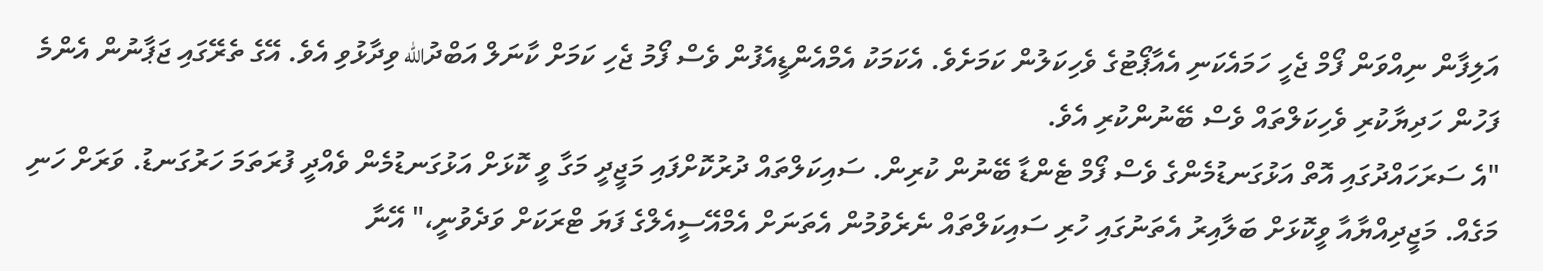އަލިފާން ނިއްވަން ފޯމް ޖެހީ ހަމައެކަނި އެއާޕޯޓުގެ ވެހިކަލުން ކަމަށެވެ. އެކަމަކު އެމްއެންޑީއެފުން ވެސް ފޯމު ޖެހި ކަމަށް ކާނަލް އަބްދުالله ވިދާޅުވި އެވެ. އޭގެ ތެރޭގައި ޖަޕާނުން އެންމެ ފަހުން ހަދިޔާކުރި ވެހިކަލްތައް ވެސް ބޭނުންކުރި އެވެ.
"އެ ސަރަހައްދުގައި އޮތް އަޅުގަނޑުމެންގެ ވެސް ފޯމް ޓެންޑާ ބޭނުން ކުރިން. ސައިކަލްތައް ދުރުކޮށްފައި މަޖީދީ މަގާ ވީ ކޮޅަށް އަޅުގަނޑުމެން ވެއްދީ ފުރަތަމަ ހަރުގަނޑު. ވަރަށް ހަނި މަގެއް. މަޖީދިއްޔާއާ ވީކޮޅަށް ބަލާއިރު އެތަނުގައި ހުރި ސައިކަލްތައް ނެރެވުމުން އެތަނަށް އެމްއޭސީއެލްގެ ފަޔަ ޓްރަކަށް ވަދެވުނީ،" އޭނާ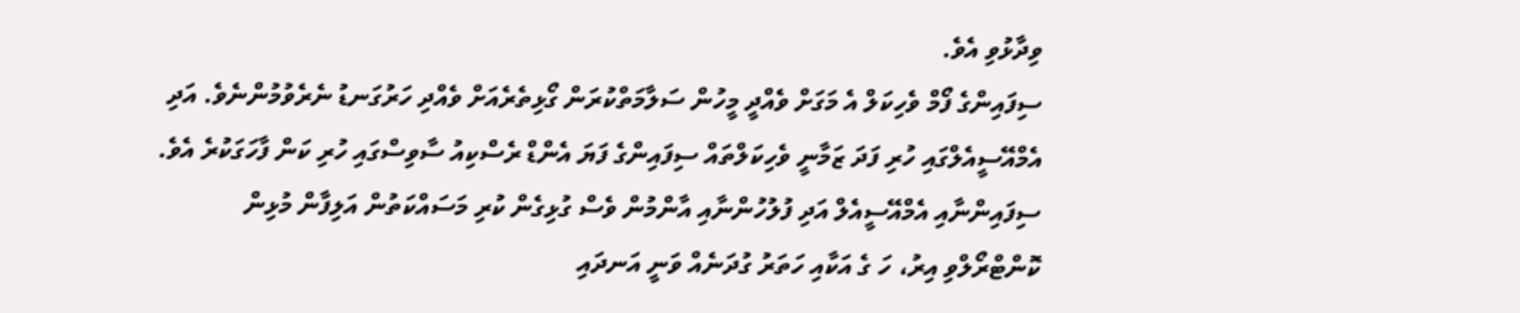ވިދާޅުވި އެވެ.
ސިފައިންގެ ފޯމް ވެހިކަލް އެ މަގަށް ވެއްދީ މީހުން ސަލާމަތްކުރަން ގޯޅިތެރެއަށް ވެއްދި ހަރުގަނޑު ނެރެވުމުންނެވެ. އަދި އެމްއޭސީއެލްގައި ހުރި ފަދަ ޒަމާނީ ވެހިކަލްތައް ސިފައިންގެ ފަޔަ އެންޑް ރެސްކިއު ސާވިސްގައި ހުރި ކަން ފާހަގަކުރެ އެވެ.
ސިފައިންނާއި އެމްއޭސީއެލް އަދި ފުލުހުންނާއި އާންމުން ވެސް ގުޅިގެން ކުރި މަސައްކަތުން އަލިފާން މުޅިން ކޮންޓްރޯލްވި އިރު، ހަ ގެ އަކާއި ހަތަރު ގުދަނެއް ވަނީ އަނދައި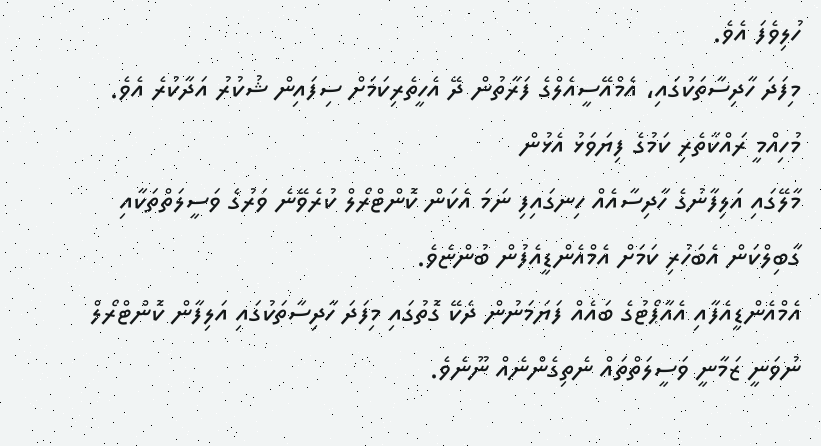ހުލިވެފަ އެވެ.
މިފަދަ ހާދިސާތަކުގައި، އެމްއޭސީއެލްގެ ފަރާތުން ދޭ އެހީތެރިކަމަށް ސިފައިން ޝުކުރު އަދާކުރެ އެވެ.
މުހިއްމީ ރައްކާތެރި ކަމުގެ ފިޔަވަޅު އެޅުން
މާލޭގައި އަލިފާނުގެ ހާދިސާއެއް ހިނގައިފި ނަމަ އެކަން ކޮންޓްރޯލް ކުރެވޭނެ ވަރުގެ ވަސީލަތްތަކާއި ގާބިލްކަން އެބަހުރި ކަމަށް އެމްއެންޑީއެފުން ބުންޏެވެ.
އެމްއެންޑީއެފާއި އެއާޕޯޓުގެ ބައެއް ފަޔަމަނުން ދެކޭ ގޮތުގައި މިފަދަ ހާދިސާތަކުގައި އަލިފާން ކޮންޓްރޯލް ނުވަނީ ޒަމާނީ ވަސީލަތްތައް ނެތިގެންނެއް ނޫނެވެ.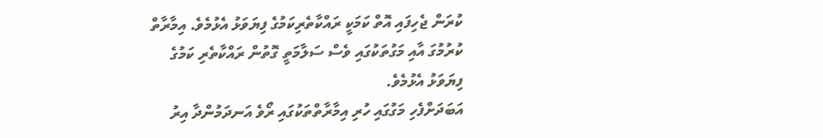ކުރަން ޖެހިފައި އޮތް ކަމަކީ ރައްކާތެރިކަމުގެ ފިޔަވަޅު އެޅުމެވެ. އިމާރާތް ކުރުމުގަ އާއި މަގުތަކުގައި ވެސް ސަލާމަތީ ގޮތުން ރައްކާތެރި ކަމުގެ ފިޔަވަޅު އެޅުމެވެ.
އަބަދަށްފެހި މަގުގައި ހުރި އިމާރާތްތަކުގައި ރޯވެ އަނދަމުންދާ އިރު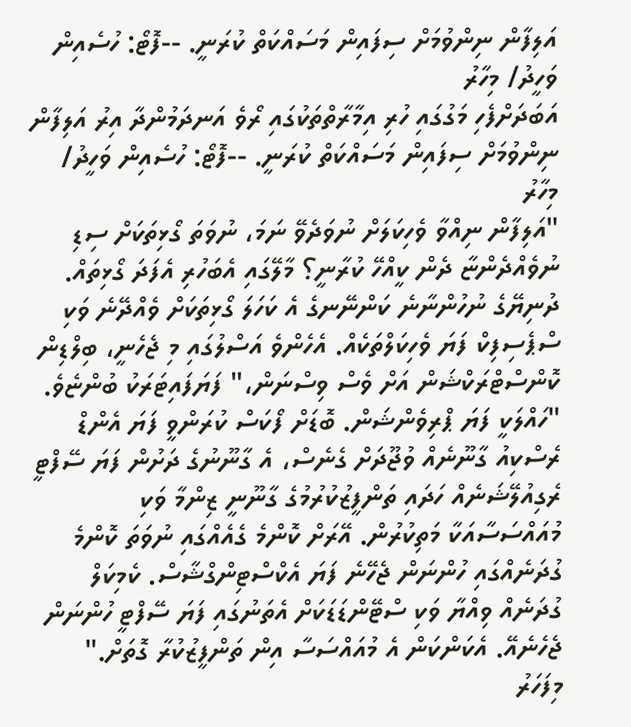އަލިފާން ނިންވުމަށް ސިފައިން މަސައްކަތް ކުރަނީ. --ފޮޓޯ: ހުސެއިން ވަހީދު/ މިހާރު
އަބަދަށްފެހި މަގުގައި ހުރި އިމާރާތްތަކުގައި ރޯވެ އަނދަމުންދާ އިރު އަލިފާން ނިންވުމަށް ސިފައިން މަސައްކަތް ކުރަނީ. --ފޮޓޯ: ހުސެއިން ވަހީދު/ މިހާރު
"އަލިފާން ނިއްވާ ވެހިކަލަށް ނުވަދެވޭ ނަމަ، ނުވަތަ ގޯޅިތަކަށް ސިޑި ނުވެއްދެންޏާ ދެން ކީއްހޭ ކުރާނީ؟ މާލޭގައި އެބަހުރި އެފަދަ ގޯޅިތައް. ދުނިޔޭގެ ނުހުންނާނެ ކަންނޭނގެ އެ ކަހަލަ ގޯޅިތަކަށް ވެއްދޭނެ ވަކި ސްޕެސިފިކް ފަޔަ ވެހިކަލްތަކެއް. އެހެންވެ އަސްލުގައި މި ޖެހެނީ، ބިލްޑިން ކޮންސްޓްރަކްޝަން އަށް ވެސް ވިސްނަން،" ފަޔަފައިޓަރަކު ބުންޏެވެ.
"ހައްލަކީ ފަޔަ ޕްރިވެންޝަން. ބޮޑަށް ފޯކަސް ކުރަންވީ ފަޔަ އެންޑް ރެސްކިއު ގާނޫނެއް ވުޖޫދަށް ގެނެސް، އެ ގާނޫނުގެ ދަށުން ފަޔަ ސޭފްޓީ ރެގިއުލޭޝަނެއް ހަދައި ތަންފީޒުކުރުމުގެ ގާނޫނީ ޒިންމާ ވަކި މުއައްސަސާއަކާ މަތިކުރުން. އޭރަށް ކޮންމެ ގެއެއްގައި ނުވަތަ ކޮންމެ ގުދަނެއްގައި ހުންނަން ޖެހޭނެ ފަޔަ އެކްސްޓިންގްޝާސް. ކެމިކަލް ގުދަނެއް ވިއްޔާ ވަކި ސްޓޭންޑަޑަކަށް އެތަނުގައި ފަޔަ ސޭފްޓީ ހުންނަން ޖެހެނެއޭ. އެކަންކަން އެ މުއައްސަސާ އިން ތަންފީޒުކުރާ ގޮތަށް."
މިފަހަރު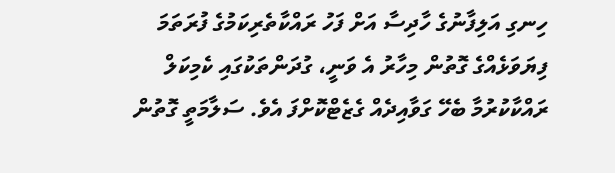ހިނގި އަލިފާނުގެ ހާދިސާ އަށް ފަހު ރައްކާތެރިކަމުގެ ފުރަތަމަ ފިޔަވަޅެއްގެ ގޮތުން މިހާރު އެ ވަނީ، ގުދަންތަކުގައި ކެމިކަލް ރައްކާކުރުމާ ބެހޭ ގަވާއިދެއް ގެޒެޓްކޮށްފަ އެވެ. ސަލާމަތީ ގޮތުން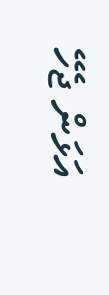އަޅަން ޖެހޭ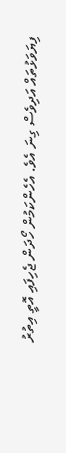ފިޔަވަޅުތައް އަދިވެސް ގިނަ އެވެ. އެހެންކަމުން ހޯދަން ޖެހިފައި އޮތީ އިތުރު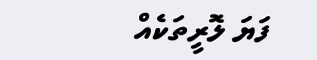ފަޔަ ލޮރީތަކެއް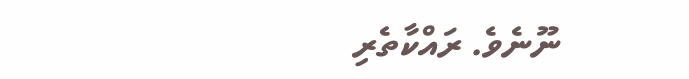ނޫނެވެ. ރައްކާތެރި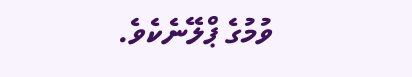ވުމުގެ ޕްލޭނެކެވެ.